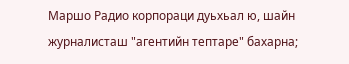Маршо Радио корпораци дуьхьал ю, шайн журналисташ "агентийн тептаре" бахарна;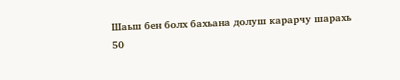Шаьш бен болх бахьана долуш карарчу шарахь 50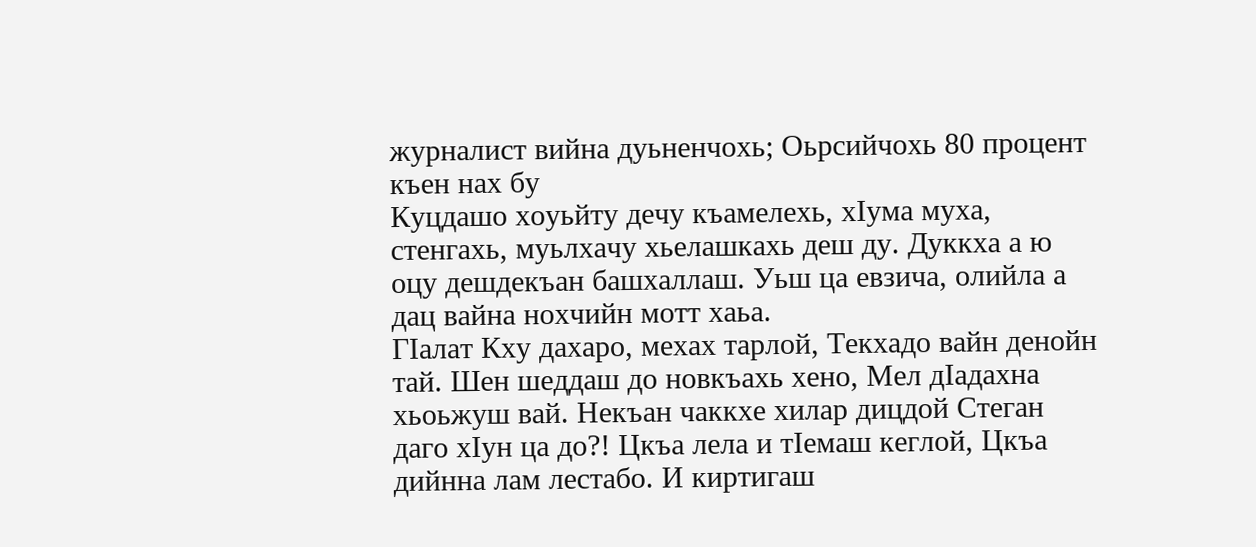журналист вийна дуьненчохь; Оьрсийчохь 80 процент къен нах бу
Куцдашо хоуьйту дечу къамелехь, хIума муха, стенгахь, муьлхачу хьелашкахь деш ду. Дуккха а ю оцу дешдекъан башхаллаш. Уьш ца евзича, олийла а дац вайна нохчийн мотт хаьа.
ГIалат Кху дахаро, мехах тарлой, Текхадо вайн денойн тай. Шен шеддаш до новкъахь хено, Мел дIадахна хьоьжуш вай. Некъан чаккхе хилар дицдой Стеган даго хIун ца до?! Цкъа лела и тIемаш кеглой, Цкъа дийнна лам лестабо. И киртигаш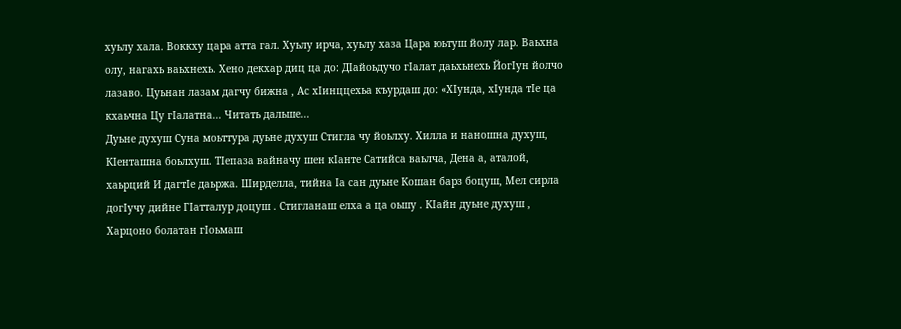хуьлу хала. Воккху цара атта гал. Хуьлу ирча, хуьлу хаза Цара юьтуш йолу лар. Ваьхна олу, нагахь ваьхнехь. Хено декхар диц ца до: ДIайоьдучо гIалат даьхьнехь ЙогIун йолчо лазаво. Цуьнан лазам дагчу бижна , Ас хIинццехьа къурдаш до: «ХIунда, хIунда тIе ца кхаьчна Цу гIалатна... Читать дальше...
Дуьне духуш Суна моьттура дуьне духуш Стигла чу йоьлху. Хилла и наношна духуш, КIенташна боьлхуш. ТIепаза вайначу шен кIанте Сатийса ваьлча, Дена а, аталой, хаьрций И дагтIе даьржа. Ширделла, тийна Iа сан дуьне Кошан барз боцуш, Мел сирла догIучу дийне ГIатталур доцуш . Стигланаш елха а ца оьшу . КIайн дуьне духуш , Харцоно болатан гIоьмаш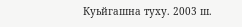Куьйгашна туху. 2003 ш.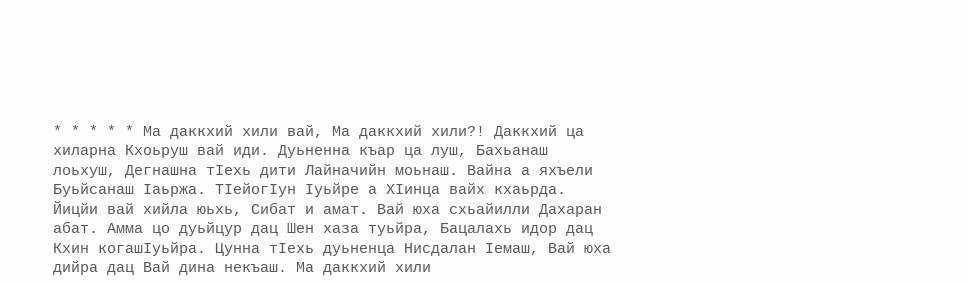* * * * * Ма даккхий хили вай, Ма даккхий хили?! Даккхий ца хиларна Кхоьруш вай иди. Дуьненна къар ца луш, Бахьанаш лоьхуш, Дегнашна тIехь дити Лайначийн моьнаш. Вайна а яхъели Буьйсанаш Iаьржа. ТIейогIун Iуьйре а ХIинца вайх кхаьрда. Йицйи вай хийла юьхь, Сибат и амат. Вай юха схьайилли Дахаран абат. Амма цо дуьйцур дац Шен хаза туьйра, Бацалахь идор дац Кхин когашIуьйра. Цунна тIехь дуьненца Нисдалан Iемаш, Вай юха дийра дац Вай дина некъаш. Ма даккхий хили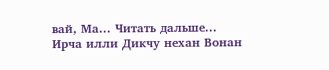вай, Ма... Читать дальше...
Ирча илли Дикчу нехан Вонан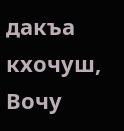дакъа кхочуш, Вочу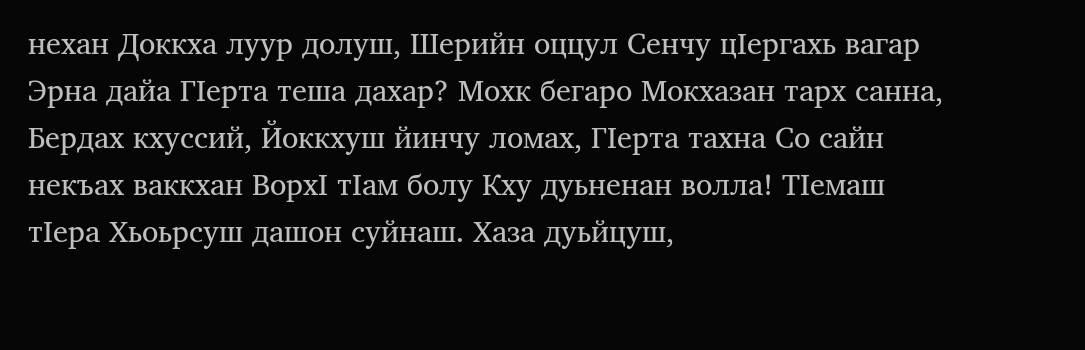нехан Доккха луур долуш, Шерийн оццул Сенчу цIергахь вагар Эрна дайа ГIерта теша дахар? Мохк бегаро Мокхазан тарх санна, Бердах кхуссий, Йоккхуш йинчу ломах, ГIерта тахна Со сайн некъах ваккхан ВорхI тIам болу Кху дуьненан волла! ТIемаш тIера Хьоьрсуш дашон суйнаш. Хаза дуьйцуш,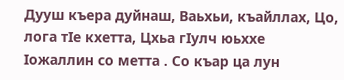Дууш къера дуйнаш, Ваьхьи, къайллах, Цо, лога тIе кхетта, Цхьа гIулч юьххе Iожаллин со метта . Со къар ца лун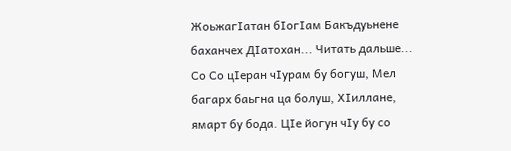ЖоьжагIатан бIогIам Бакъдуьнене баханчех ДIатохан... Читать дальше...
Со Со цIеран чIурам бу богуш, Мел багарх баьгна ца болуш, ХIиллане, ямарт бу бода. ЦIе йогун чIу бу со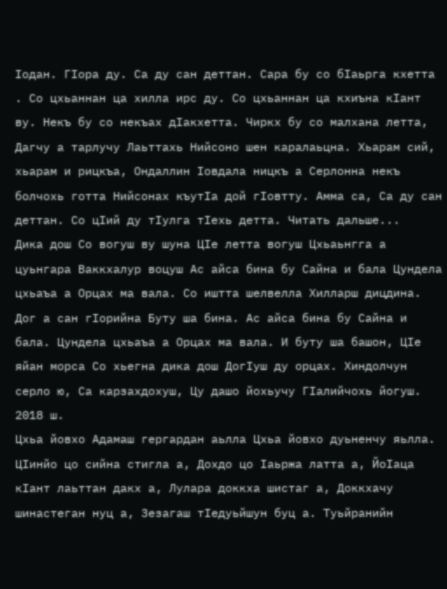Iодан. ГIора ду. Са ду сан деттан. Сара бу со бIаьрга кхетта . Со цхьаннан ца хилла ирс ду. Со цхьаннан ца кхиъна кIант ву. Некъ бу со некъах дIакхетта. Чиркх бу со малхана летта, Дагчу а тарлучу Лаьттахь Нийсоно шен каралаьцна. Хьарам сий, хьарам и рицкъа, Ондаллин Iовдала ницкъ а Серлонна некъ болчохь готта Нийсонах къутIа дой гIовтту. Амма са, Са ду сан деттан. Со цIий ду тIулга тIехь детта. Читать дальше...
Дика дош Со вогуш ву шуна ЦIе летта вогуш Цхьаьнгга а цуьнгара Ваккхалур воцуш Ас айса бина бу Сайна и бала Цундела цхьаъа а Орцах ма вала. Со иштта шелвелла Хилларш дицдина. Дог а сан гIорийна Буту ша бина. Ас айса бина бу Сайна и бала. Цундела цхьаъа а Орцах ма вала. И буту ша башон, ЦIе яйан морса Со хьегна дика дош ДогIуш ду орцах. Хиндолчун серло ю, Са карзахдохуш, Цу дашо йохьучу ГIалийчохь йогуш. 2018 ш.
Цхьа йовхо Адамаш гергардан аьлла Цхьа йовхо дуьненчу яьлла. ЦIинйо цо сийна стигла а, Дохдо цо Iаьржа латта а, ЙоIаца кIант лаьттан дакх а, Лулара доккха шистаг а, Доккхачу шинастеган нуц а, Зезагаш тIедуьйшун буц а. Туьйранийн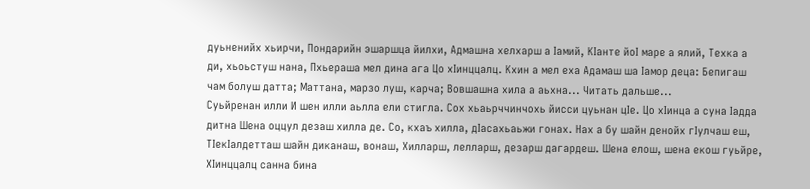дуьненийх хьирчи, Пондарийн эшаршца йилхи, Адмашна хелхарш а Iамий, КIанте йоI маре а ялий, Техка а ди, хьоьстуш нана, Пхьераша мел дина ага Цо хIинццалц. Кхин а мел еха Адамаш ша Iамор деца: Бепигаш чам болуш датта; Маттана, марзо луш, карча; Вовшашна хила а аьхна... Читать дальше...
Суьйренан илли И шен илли аьлла ели стигла. Сох хьаьрччинчохь йисси цуьнан цIе. Цо хIинца а суна Iадда дитна Шена оццул дезаш хилла де. Со, кхаъ хилла, дIасахьаьжи гонах. Нах а бу шайн денойх гIулчаш еш, ТIекIалдетташ шайн диканаш, вонаш, Хилларш, лелларш, дезарш дагардеш. Шена елош, шена екош гуьйре, ХIинццалц санна бина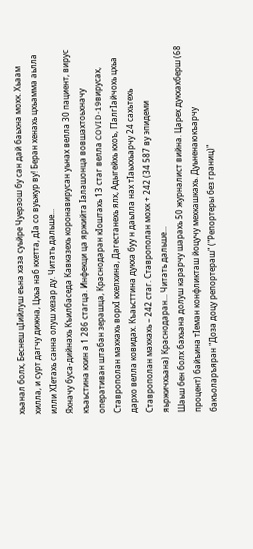хьанал болх, Беснеш цIийлуш еъна хаза суьйре Чуерзош бу сан дай баьхна мохк. Хьаам хилла, и сурт дагчу дижна, Цхьа наб кхетта, дIа со вуьжур ву! Беран хенахь цхьамма аьлла илли ХIетахь санна олуш хезар ду. Читать дальше...
Яхначу буса-дийнахь Къилбаседа Кавказехь коронавирусан уьнах велла 30 пациент, вирус къаьстина кхин а 1 286 стагца. Инфекци ца яржийта Iалашонца вовшахтоьхначу оперативан штабан зерашца, Краснодаран кIоштахь 13 стаг велла COVID-19вирусах, Ставрополан махкахь ворхI кхелхина, Дагестанехь ялх, Адыгейхь кхоъ, ГIалгIайчохь цхьа дархо велла ковидах. Къаьсттина дукха буу н даьлла нах тIаьххьарчу 24 сахьтехь Ставрополан махкахь – 242 стаг. Ставрополан мохк + 242 (34 587 ву эпидеми яьржичхьана) Краснодаран... Читать дальше...
Шаьш бен болх бахьана долуш карарчу шарахь 50 журналист вийна. Царех дукхахберш (68 процент) байъина тIеман конфликташ йоцучу мехкашкахь. Дуьненаюкъарчу бакъоларъяран "Доза доцу репортераш" ("Репортеры без границ)"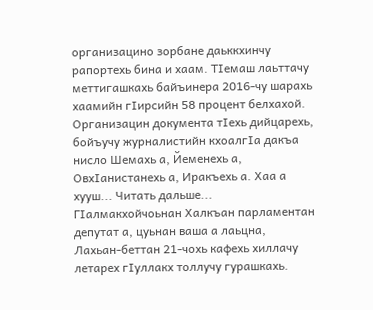организацино зорбане даьккхинчу рапортехь бина и хаам. ТIемаш лаьттачу меттигашкахь байъинера 2016-чу шарахь хаамийн гIирсийн 58 процент белхахой. Организацин документа тIехь дийцарехь, бойъучу журналистийн кхоалгIа дакъа нисло Шемахь а, Йеменехь а, ОвхIанистанехь а, Иракъехь а. Хаа а хууш... Читать дальше...
ГIалмакхойчоьнан Халкъан парламентан депутат а, цуьнан ваша а лаьцна, Лахьан-беттан 21-чохь кафехь хиллачу летарех гIуллакх толлучу гурашкахь.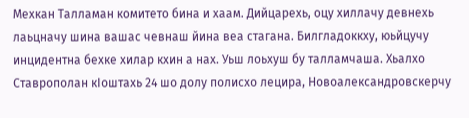Мехкан Талламан комитето бина и хаам. Дийцарехь, оцу хиллачу девнехь лаьцначу шина вашас чевнаш йина веа стагана. Билгладоккху, юьйцучу инцидентна бехке хилар кхин а нах. Уьш лоьхуш бу талламчаша. Хьалхо Ставрополан кIоштахь 24 шо долу полисхо лецира, Новоалександровскерчу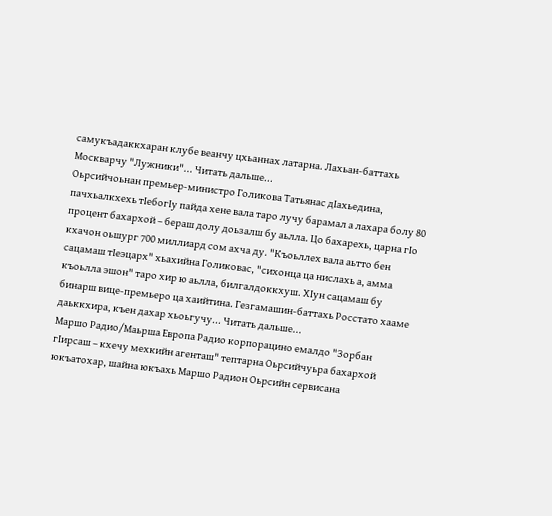самукъадаккхаран клубе веанчу цхьаннах латарна. Лахьан-баттахь Москварчу "Лужники"... Читать дальше...
Оьрсийчоьнан премьер-министро Голикова Татьянас дIахьедина, пачхьалкхехь тIебогIу пайда хене вала таро лучу барамал а лахара болу 80 процент бахархой – бераш долу доьзалш бу аьлла. Цо бахарехь, царна гIо кхачон оьшург 700 миллиард сом ахча ду. "Къоьллех вала аьтто бен сацамаш тIеэцарх" хьахийна Голиковас, "сихонца ца нислахь а, амма къоьлла эшон" таро хир ю аьлла, билгалдоккхуш. ХIун сацамаш бу бинарш вице-премьеро ца хаийтина. Гезгамашин-баттахь Росстато хааме даьккхира, къен дахар хьоьгучу... Читать дальше...
Маршо Радио/Маьрша Европа Радио корпорацино емалдо "Зорбан гIирсаш – кхечу мехкийн агенташ" тептарна Оьрсийчуьра бахархой юкъатохар, шайна юкъахь Маршо Радион Оьрсийн сервисана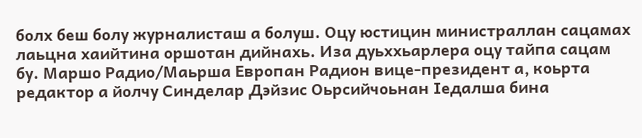болх беш болу журналисташ а болуш. Оцу юстицин министраллан сацамах лаьцна хаийтина оршотан дийнахь. Иза дуьххьарлера оцу тайпа сацам бу. Маршо Радио/Маьрша Европан Радион вице-президент а, коьрта редактор а йолчу Синделар Дэйзис Оьрсийчоьнан Iедалша бина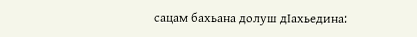сацам бахьана долуш дIахьедина: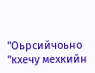"Оьрсийчоьно "кхечу мехкийн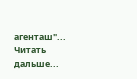агенташ"... Читать дальше...